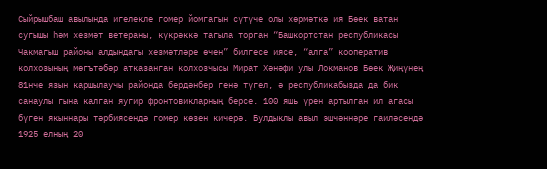Сыйрышбаш авылында игелекле гомер йомгагын сүтүче олы хөрмәткә ия Бөек ватан сугышы һәм хезмәт ветераны, күкрәккә тагыла торган “Башкортстан республикасы Чакмагыш районы алдындагы хезмәтләре өчен” билгесе иясе, “алга” кооператив колхозының мөгътәбәр атказанган колхозчысы Мират Хәнәфи улы Локманов Бөек Җиңүнең 81нче язын каршылаучы районда бердәнбер генә түгел, ә республикабызда да бик санаулы гына калган яугир фронтовикларның берсе. 100 яшь үрен артылган ил агасы бүген якыннары тәрбиясендә гомер көзен кичерә. Булдыклы авыл эшчәннәре гаиләсендә 1925 елның 20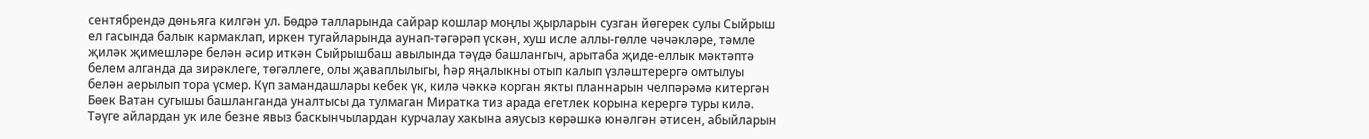сентябрендә дөньяга килгән ул. Бөдрә талларында сайрар кошлар моңлы җырларын сузган йөгерек сулы Сыйрыш ел гасында балык кармаклап, иркен тугайларында аунап-тәгәрәп үскән, хуш исле аллы-гөлле чәчәкләре, тәмле җиләк җимешләре белән әсир иткән Сыйрышбаш авылында тәүдә башлангыч, арытаба җиде-еллык мәктәптә белем алганда да зирәклеге, төгәллеге, олы җаваплылыгы, һәр яңалыкны отып калып үзләштерергә омтылуы белән аерылып тора үсмер. Күп замандашлары кебек үк, килә чәккә корган якты планнарын челпәрәмә китергән Бөек Ватан сугышы башланганда уналтысы да тулмаган Миратка тиз арада егетлек корына керергә туры килә. Тәүге айлардан ук иле безне явыз баскынчылардан курчалау хакына аяусыз көрәшкә юнәлгән әтисен, абыйларын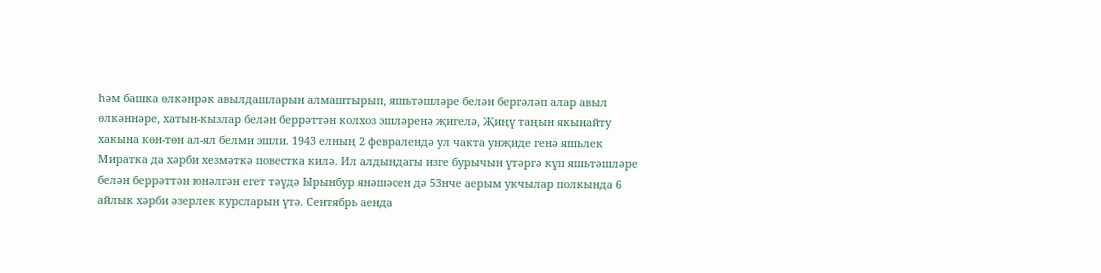һәм башка өлкәнрәк авылдашларын алмаштырып, яшьтәшләре белән бергәләп алар авыл өлкәннәре, хатын-кызлар белән беррәттән колхоз эшләренә җигелә, Җиңү таңын якынайту хакына көн-төн ал-ял белми эшли. 1943 елның 2 февралендә ул чакта унҗиде генә яшьлек Миратка да хәрби хезмәткә повестка килә. Ил алдындагы изге бурычын үтәргә күп яшьтәшләре белән беррәттән юнәлгән егет тәүдә Ырынбур янәшәсен дә 53нче аерым укчылар полкында 6 айлык хәрби әзерлек курсларын үтә. Сентябрь аенда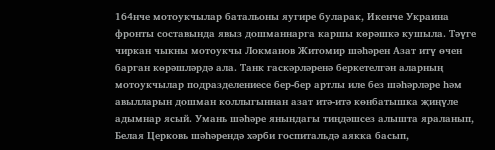164нче мотоукчылар батальоны яугире буларак, Икенче Украина фронты составында явыз дошманнарга каршы көрәшкә кушыла. Тәүге чиркан чыкны мотоукчы Локманов Житомир шәһәрен Азат итү өчен барган көрәшләрдә ала. Танк гаскәрләренә беркетелгән аларның мотоукчылар подразделениесе бер-бер артлы иле без шәһәрләре һәм авылларын дошман коллыгыннан азат итә-итә көнбатышка җиңүле адымнар ясый. Умань шәһәре янындагы тиңдәшсез алышта яраланып, Белая Церковь шәһәрендә хәрби госпитальдә аякка басып,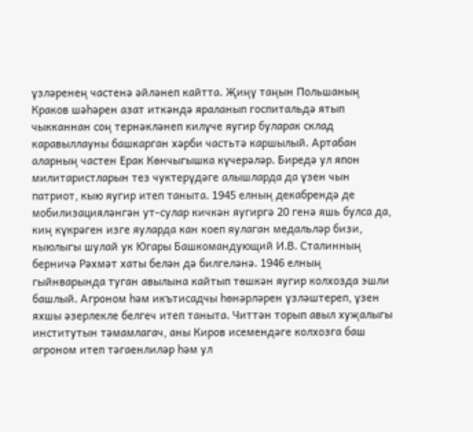үзләренең частенә әйләнеп кайтта. Җиңү таңын Польшаның Краков шәһәрен азат иткәндә яраланып госпитальдә ятып чыкканнан соң тернәкләнеп килүче яугир буларак склад каравыллауны башкарган хәрби частьтә каршылый. Артабан аларның частен Ерак Көнчыгышка күчерәләр. Биредә ул япон милитаристларын тез чуктерүдәге алышларда да үзен чын патриот, кыю яугир итеп таныта. 1945 елның декабрендә де мобилизацияләнгән ут-сулар кичкән яугиргә 20 генә яшь булса да, киң күкрәген изге яуларда кан коеп яулаган медальләр бизи, кыюлыгы шулай ук Югары Башкомандующий И.В. Сталинның берничә Рәхмәт хаты белән дә билгеләнә. 1946 елның гыйнварында туган авылына кайтып төшкән яугир колхозда эшли башлый. Агроном һәм икътисадчы һөнәрләрен үзләштереп, үзен яхшы әзерлекле белгеч итеп таныта. Читтән торып авыл хуҗалыгы институтын тәмамлагач, аны Киров исемендәге колхозга баш агроном итеп тәгаенлиләр һәм ул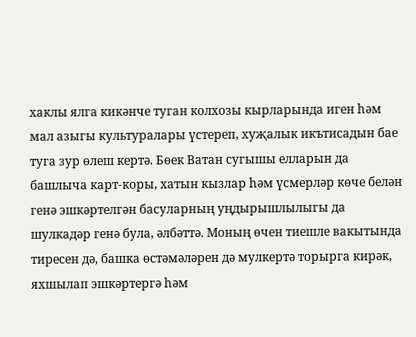хаклы ялга кикәнче туган колхозы кырларында иген һәм мал азыгы культуралары үстереп, хуҗалык икътисадын бае туга зур өлеш кертә. Бөек Ватан сугышы елларын да башлыча карт-коры, хатын кызлар һәм үсмерләр көче белән генә эшкәртелгән басуларның уңдырышлылыгы да шулкадәр генә була, әлбәттә. Моның өчен тиешле вакытында тиресен дә, башка өстәмәләрен дә мулкертә торырга кирәк, яхшылап эшкәртергә һәм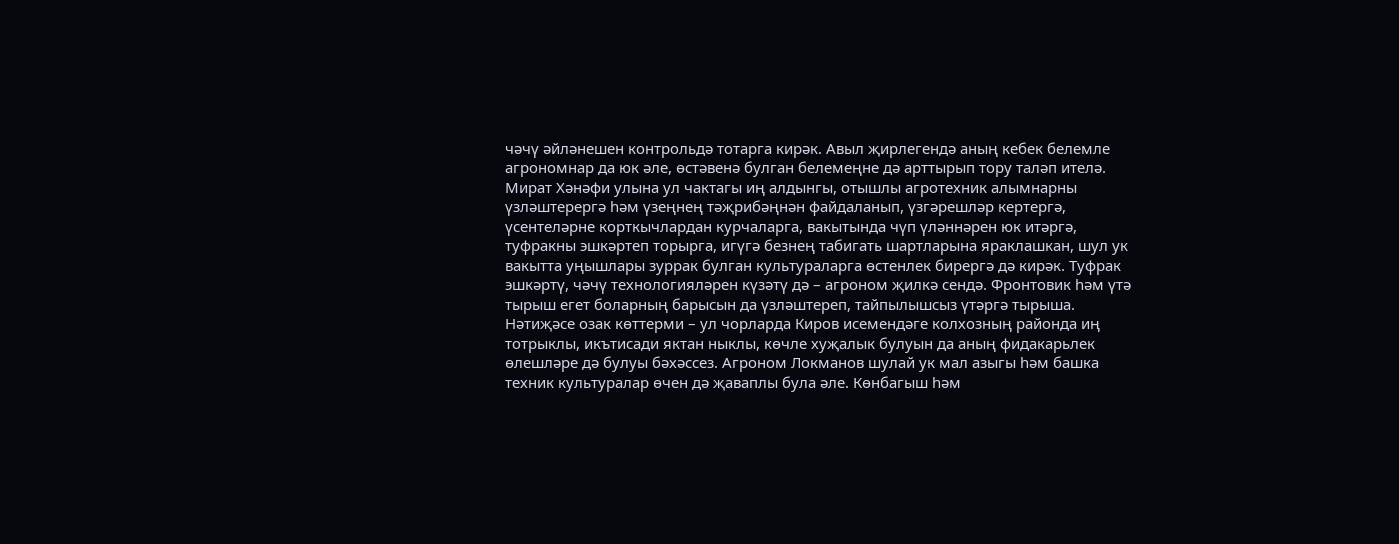чәчү әйләнешен контрольдә тотарга кирәк. Авыл җирлегендә аның кебек белемле агрономнар да юк әле, өстәвенә булган белемеңне дә арттырып тору таләп ителә. Мират Хәнәфи улына ул чактагы иң алдынгы, отышлы агротехник алымнарны үзләштерергә һәм үзеңнең тәҗрибәңнән файдаланып, үзгәрешләр кертергә, үсентеләрне корткычлардан курчаларга, вакытында чүп үләннәрен юк итәргә, туфракны эшкәртеп торырга, игүгә безнең табигать шартларына яраклашкан, шул ук вакытта уңышлары зуррак булган культураларга өстенлек бирергә дә кирәк. Туфрак эшкәртү, чәчү технологияләрен күзәтү дә – агроном җилкә сендә. Фронтовик һәм үтә тырыш егет боларның барысын да үзләштереп, тайпылышсыз үтәргә тырыша. Нәтиҗәсе озак көттерми – ул чорларда Киров исемендәге колхозның районда иң тотрыклы, икътисади яктан ныклы, көчле хуҗалык булуын да аның фидакарьлек өлешләре дә булуы бәхәссез. Агроном Локманов шулай ук мал азыгы һәм башка техник культуралар өчен дә җаваплы була әле. Көнбагыш һәм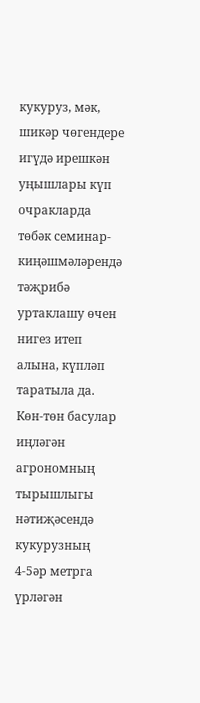кукуруз, мәк, шикәр чөгендере игүдә ирешкән уңышлары күп очракларда төбәк семинар-киңәшмәләрендә тәҗрибә уртаклашу өчен нигез итеп алына, күпләп таратыла да. Көн-төн басулар иңләгән агрономның тырышлыгы нәтиҗәсендә кукурузның 4-5әр метрга үрләгән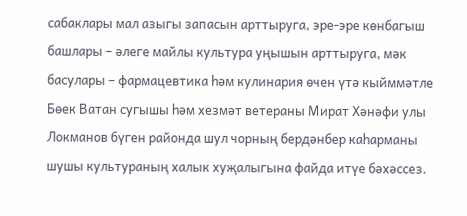сабаклары мал азыгы запасын арттыруга, эре-эре көнбагыш башлары – әлеге майлы культура уңышын арттыруга, мәк басулары – фармацевтика һәм кулинария өчен үтә кыйммәтле Бөек Ватан сугышы һәм хезмәт ветераны Мират Хәнәфи улы Локманов бүген районда шул чорның бердәнбер каһарманы шушы культураның халык хуҗалыгына файда итүе бәхәссез.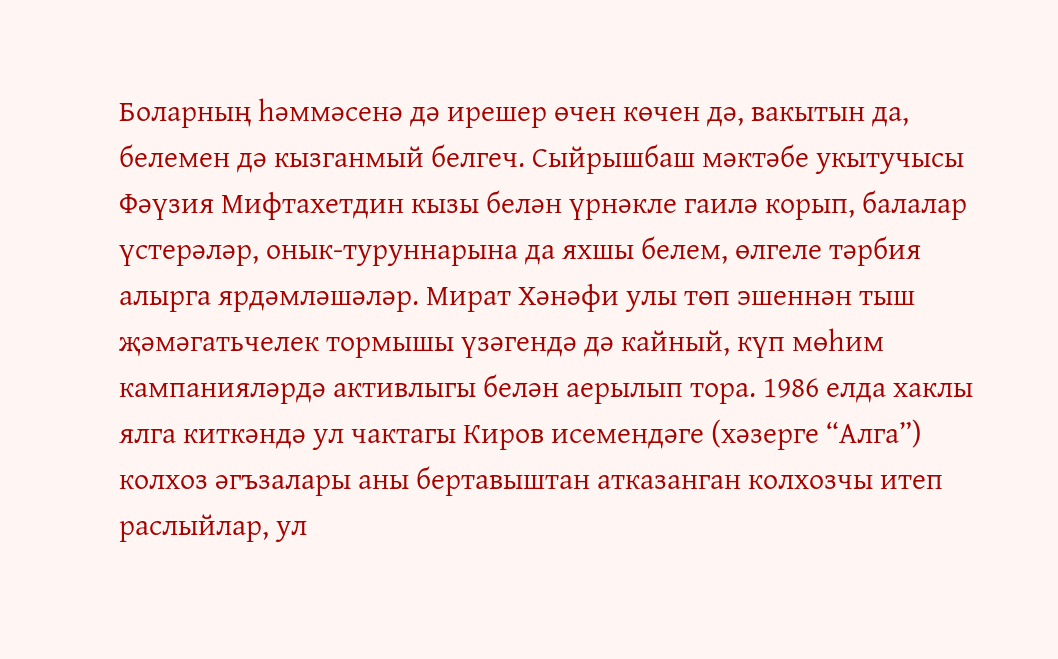Боларның һәммәсенә дә ирешер өчен көчен дә, вакытын да, белемен дә кызганмый белгеч. Сыйрышбаш мәктәбе укытучысы Фәүзия Мифтахетдин кызы белән үрнәкле гаилә корып, балалар үстерәләр, онык-туруннарына да яхшы белем, өлгеле тәрбия алырга ярдәмләшәләр. Мират Хәнәфи улы төп эшеннән тыш җәмәгатьчелек тормышы үзәгендә дә кайный, күп мөһим кампанияләрдә активлыгы белән аерылып тора. 1986 елда хаклы ялга киткәндә ул чактагы Киров исемендәге (хәзерге “Алга”) колхоз әгъзалары аны бертавыштан атказанган колхозчы итеп раслыйлар, ул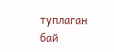туплаган бай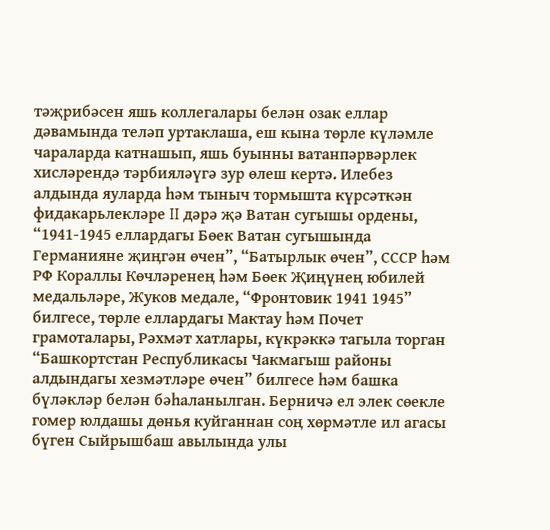тәҗрибәсен яшь коллегалары белән озак еллар дәвамында теләп уртаклаша, еш кына төрле күләмле чараларда катнашып, яшь буынны ватанпәрвәрлек хисләрендә тәрбияләүгә зур өлеш кертә. Илебез алдында яуларда һәм тыныч тормышта күрсәткән фидакарьлекләре II дәрә җә Ватан сугышы ордены, “1941-1945 еллардагы Бөек Ватан сугышында Германияне җиңгән өчен”, “Батырлык өчен”, СССР һәм РФ Кораллы Көчләренең һәм Бөек Җиңүнең юбилей медальләре, Жуков медале, “Фронтовик 1941 1945” билгесе, төрле еллардагы Мактау һәм Почет грамоталары, Рәхмәт хатлары, күкрәккә тагыла торган “Башкортстан Республикасы Чакмагыш районы алдындагы хезмәтләре өчен” билгесе һәм башка бүләкләр белән бәһаланылган. Берничә ел элек сөекле гомер юлдашы дөнья куйганнан соң хөрмәтле ил агасы бүген Сыйрышбаш авылында улы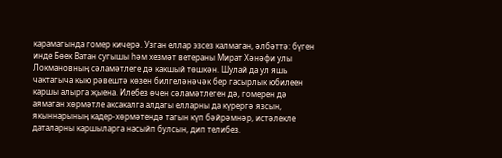карамагында гомер кичерә. Узган еллар эзсез калмаган, әлбәттә: бүген инде Бөек Ватан сугышы һәм хезмәт ветераны Мират Хәнәфи улы Локмановның сәламәтлеге дә какшый төшкән. Шулай да ул яшь чактагыча кыю рәвештә көзен билгеләнәчәк бер гасырлык юбилеен каршы алырга җыена. Илебез өчен сәламәтлеген дә, гомерен дә аямаган хөрмәтле аксакалга алдагы елларны да күрергә язсын, якыннарының кадер-хөрмәтендә тагын күп бәйрәмнәр, истәлекле даталарны каршыларга насыйп булсын, дип телибез.